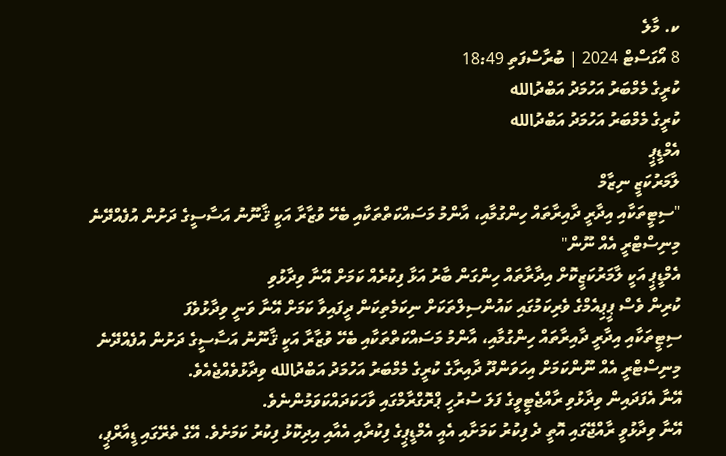ކ. މާލެ
8 އޯގަސްޓް 2024 | ބުރާސްފަތި 18:49
ކުރީގެ މެމްބަރު އަހުމަދު އަބްދުالله
ކުރީގެ މެމްބަރު އަހުމަދު އަބްދުالله
އެމްޑީޕީ
ލާމަރުކަޒީ ނިޒާމް
"ސިޓީތަކާއި އިދާރީ ދާއިރާތައް ހިންގުމާއި، އާންމު މަސައްކަތްތަކާއި ބެހޭ ވުޒާރާ އަކީ ޤާނޫނު އަސާސީގެ ދަށުން އުފެއްދޭނެ މިނިސްޓްރީ އެއް ނޫން"
އެމްޑީޕީ އަކީ ލާމަރުކަޒީކޮށް އިދާރާތައް ހިންގަން ބާރު އަޅާ ފިކުރެއް ކަމަށް އޭނާ ވިދާޅުވި
ކުރިން ވެސް ޕީޕިއެމްގެ ވެރިކަމުގައި ކައުންސިލްތަކަށް ނިކަމެތިކަން ދީފައިވާ ކަމަށް އޭނާ ވަނީ ވިދާޅުވެފަ
ސިޓީތަކާއި އިދާރީ ދާއިރާތައް ހިންގުމާއި، އާންމު މަސައްކަތްތަކާއި ބެހޭ ވުޒާރާ އަކީ ޤާނޫނު އަސާސީގެ ދަށުން އުފެއްދޭނެ މިނިސްޓްރީ އެއް ނޫންކަމަށް އިހަވަންދޫ ދާއިރާގެ ކުރީގެ މެމްބަރު އަހުމަދު އަބްދުالله ވިދާޅުވެއްޖެއެވެ.
އޭނާ އެފަދައިން ވިދާޅުވި ރާއްޖެޓީވީގެ ފަލަ ސުރުހީ ޕްރޮގްރާމްގައި ވާހަކަދައްކަވަމުންނެވެ.
އޭނާ ވިދާޅުވީ ރާއްޖޭގައި އޮތީ ދެ ފިކުރު ކަމަށާއި އެއީ އެމްޑީޕީގެ ފިކުރާއި އެއާއި އިދިކޮޅު ފިކުރު ކަމަށެވެ. އޭގެ ތެރޭގައި ޑީއާރްޕީ،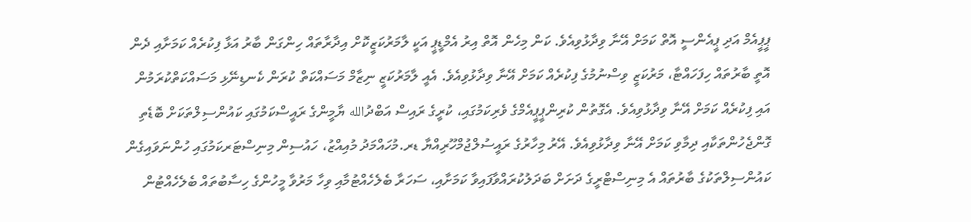ޕީޕީއެމް އަދި ޕީއެންސީ އޮތް ކަމަށް އޭނާ ވިދާޅުވިއެވެ. ކަން މިހެން އޮތް އިރު އެމްޑީޕީ އަކީ ލާމަރުކަޒީކޮށް އިދާރާތައް ހިންގަން ބާރު އަޅާ ފިކުރެއް ކަމަށާއި ދެން އޮތީ ބާރުތައް ހިފަހައްޓާ، މަރުކަޒީ ވިސްނުމުގެ ފިކުރެއް ކަމަށް އޭނާ ވިދާޅުވިއެވެ. އެއީ ލާމަރުކަޒީ ނިޒާމް މަސައްކަތް ކުރަން ކެނޑިނޭޅި މަސައްކަތްކުރަމުން އައި ފިކުރެއް ކަމަށް އޭނާ ވިދާޅުވިއެވެ. އެގޮތުން ކުރިންޕީޕީއެމްގެ ވެރިކަމުގައި، ކުރީގެ ރައިސް އަބްދުالله ޔާމީންގެ ރައީސްކަމުގައި ކައުންސިލްތަކަށް ބޮޑެތި ގޮންޖެހުންތަކާއި ދިމާވި ކަމަށް އޭނާ ވިދާޅުވިއެވެ. އޭރު މިހާރުގެ ރައީސުލްޖުމްހޫރިއްޔާ ޑރ.މުހައްމަދު މުއިއްޒު، ހައުސިން މިނިސްޓަރކަމުގައި ހުންނަވައިގެން ކައުންސިލްތަކުގެ ބާރުތައް އެ މިނިސްޓްރީގެ ދަށަށް ބަދަލުކުރައްވާފައިވާ ކަމަށާއި، ސަހަރާ ބެލެހެއްޓުމާއި ވިހާ މަރުވާ މީހުންގެ ހިސާބުތައް ބެލެހެއްޓުން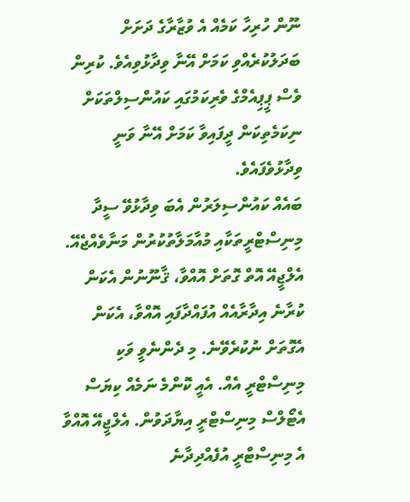ނޫން ހުރިހާ ކަމެއް އެ ވުޒާރާގެ ދަށަށް ބަދަލުކުރެއްވި ކަމަށް އޭނާ ވިދާޅުވިއެވެ. ކުރިން ވެސް ޕީޕިއެމްގެ ވެރިކަމުގައި ކައުންސިލްތަކަށް ނިކަމެތިކަން ދީފައިވާ ކަމަށް އޭނާ ވަނީ ވިދާޅުވެފައެވެ.
ބައެއް ކައުންސިލަރުން އެބަ ވިދާޅުވޭ ސީދާ މިނިސްޓްރީތަކާއި މުއާމަލާތުކުރުން މަނާވެއްޖެއޭ. އެލްޖީއޭ އޮތް ގޮތަށް އޮއްވާ، ޤާނޫނުން އެކަން ކުރާނެ އިދާރާއެއް އުފައްދާފައި އޮއްވާ، އެކަން އެގޮތަށް ނުކުރެވޭނެ. މި ދެންނެވީ ވަކި މިނިސްޓްރީ އެއް. އެއީ ކޮންމެ ނަމެއް ކިޔަސް އެޓޯލްސް މިނިސްޓްރީ އިޔާދަވުން. އެލްޖީއޭ އޮއްވާ އެ މިނިސްޓްރީ އުފެއްދިދާނެ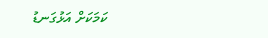ކަމަކަށް އަޅުގަނޑު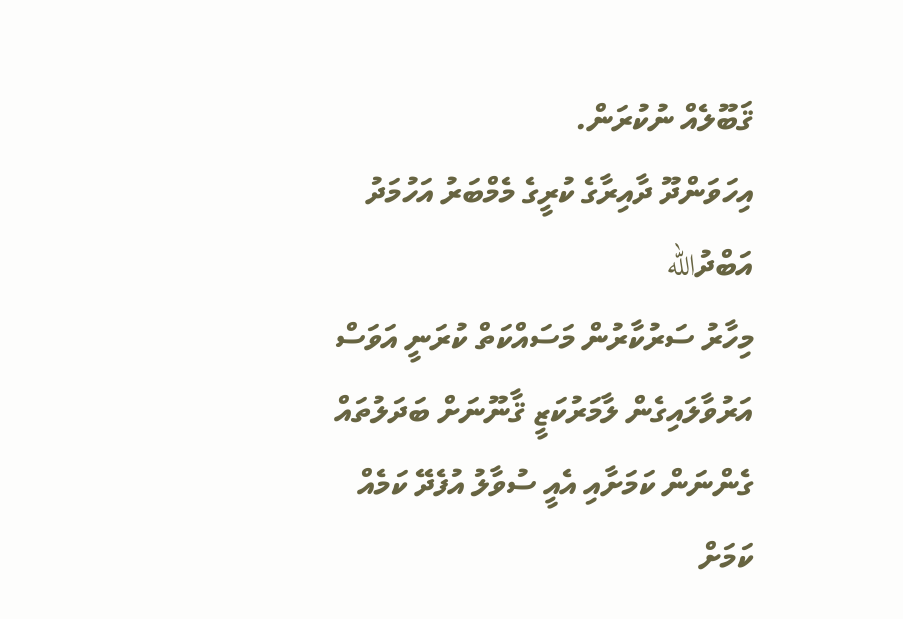ޤަބޫލެއް ނުކުރަން.
އިހަވަންދޫ ދާއިރާގެ ކުރީގެ މެމްބަރު އަހުމަދު އަބްދުالله
މިހާރު ސަރުކާރުން މަސައްކަތް ކުރަނީ އަވަސް އަރުވާލައިގެން ލާމަރުކަޒީ ޤާނޫނަށް ބަދަލުތައް ގެންނަން ކަމަށާއި އެއީ ސުވާލު އުފެދޭ ކަމެއް ކަމަށް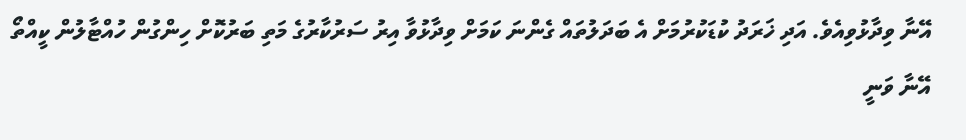އޭނާ ވިދާޅުވިއެވެ. އަދި ޚަރަދު ކުޑަކުރުމަށް އެ ބަދަލުތައް ގެންނަ ކަމަށް ވިދާޅުވާ އިރު ސަރުކާރުގެ މަތި ބަރުކޮށް ހިންގުން ހުއްޓާލުން ކީއްތޯ އޭނާ ވަނީ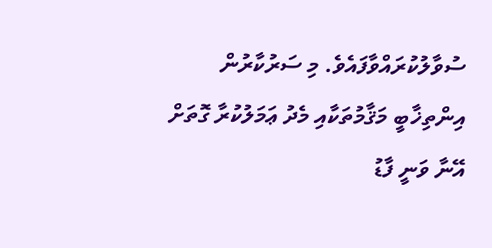ސުވާލުކުރައްވާފައެވެ. މި ސަރުކާރުން އިންތިޚާބީ މަޤާމުތަކާއި މެދު ޢަމަލުކުރާ ގޮތަށް އޭނާ ވަނީ ފާޑު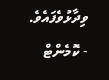ވިދާޅުވެފައެވެ.
- ކޮމެންޓް